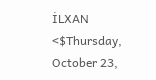İLXAN
<$Thursday, October 23,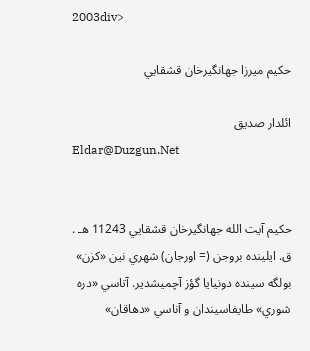2003div>

حكيم ميرزا جهانگيرخان قشقايي

ائلدار صديق
Eldar@Duzgun.Net


حكيم آيت الله جهانگيرخان قشقايي 11243 هـ . ق. ايلينده بروجن (= اورجان) شهري نين «كزن» بولگه سينده دونيايا گؤز آچميشدير. آتاسي «دره شوري» طايفاسيندان و آناسي «دهاقان»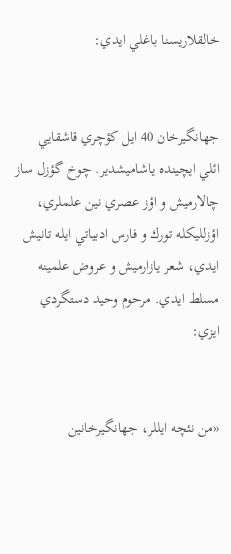خالقلاريسنا باغلي ايدي:


جهانگيرخان 40 ايل كؤچري قاشقايي ائلي ايچينده ياشاميشدير. چوخ گؤزل ساز چالارميش و اؤز عصري نين علملري، اؤزلليكله تورك و فارس ادبياتي ايله تانيش ايدي، شعر يازارميش و عروض علمينه مسلط ايدي. مرحوم وحيد دستگردي ايزي:


«من نئچه ايللر، جهانگيرخانين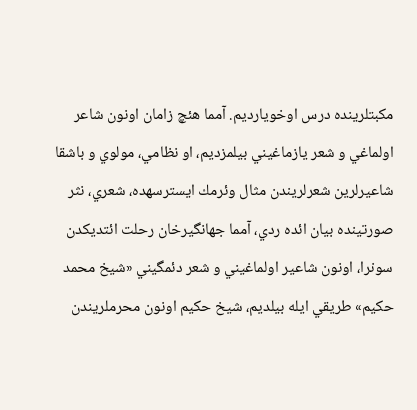مكبتلرينده درس اوخويارديم. آمما هئچ زامان اونون شاعر اولماغي و شعر يازماغيني بيلمزديم، او نظامي، مولوي و باشقا شاعيرلرين شعرلريندن مثال وئرمك ايسترسهده، شعري، نثر صورتينده بيان ائده ردي، آمما جهانگيرخان رحلت ائتديكدن سونرا، اونون شاعير اولماغيني و شعر دئمگيني «شيخ محمد حكيم» طريقي ايله بيلديم، شيخ حكيم اونون محرملريندن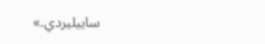ساييليردي.»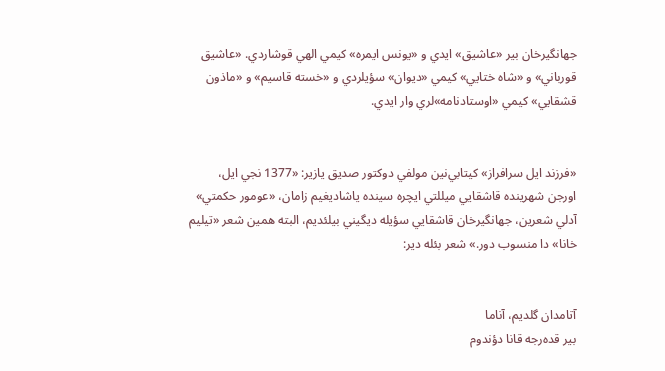جهانگيرخان بير «عاشيق» ايدي و «يونس ايمره» كيمي الهي قوشاردي. «عاشيق قورباني» و «شاه ختايي» كيمي «ديوان» سؤيلردي و «خسته قاسيم» و «ماذون قشقايي» كيمي «اوستادنامه»لري وار ايدي.


«فرزند ايل سرافراز» كيتابي‌نين مولفي دوکتور صديق يازير: «1377 نجي ايل، اورجن شهرينده قاشقايي ميللتي ايچره سينده ياشاديغيم زامان، «عومور حكمتي» آدلي شعرين، جهانگيرخان قاشقايي سؤيله ديگيني بيلئديم، البته همين شعر «تيليم خانا» دا منسوب دور.» شعر بئله دير:


آتامدان گلديم، آناما
بير قده‌رجه قانا دؤندوم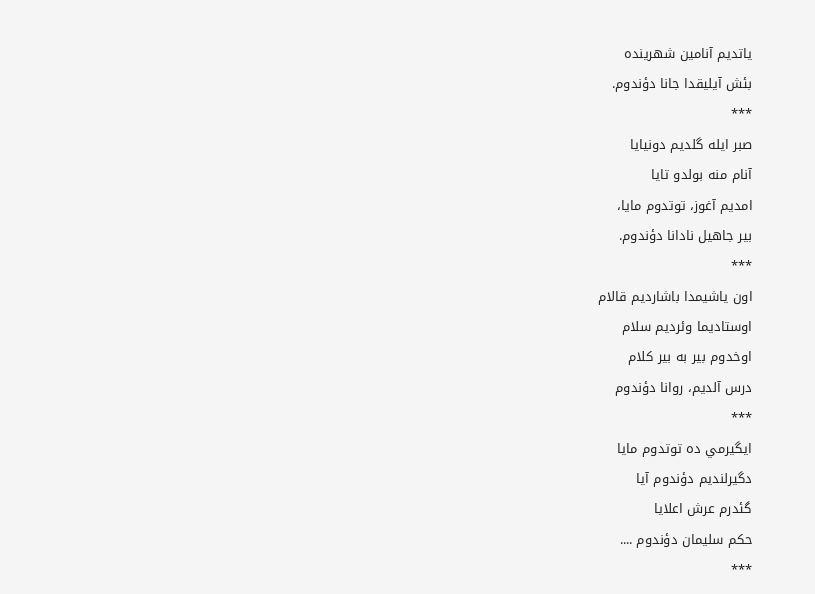ياتديم آنامين شهرينده
بئش آيليقدا جانا دؤندوم.
***
صبر ايله گلديم دونيايا
آنام منه بولدو تايا
امديم آغوز، توتدوم مايا،
بير جاهيل نادانا دؤندوم.
***
اون ياشيمدا باشارديم قالام
اوستاديما وئرديم سلام
اوخدوم بير به بير كلام
درس آلديم، روانا دؤندوم
***
ايگيرمي ده توتدوم مايا
دگيرلنديم دؤندوم آيا
گئدرم عرش اعلايا
حكم سليمان دؤندوم ....
***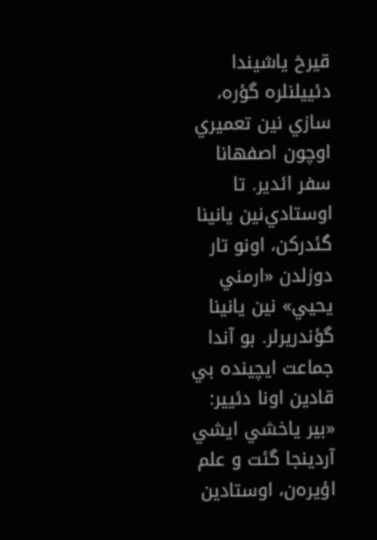قيرخ ياشيندا دئييلنلره گؤره، سازي نين تعميري اوچون اصفهانا سفر ائدير. تا اوستادي‌نين يانينا گئدركن، اونو تار دوزلدن «ارمني يحيي» نين يانينا گؤندريرلر. بو آندا جماعت ايچينده بي قادين اونا دئيير: «بير ياخشي ايشي آردينجا گئت و علم اؤيره‌ن، اوستادين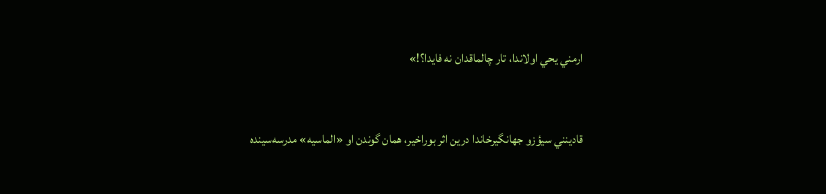ارمني يحي اولاندا، تار چالماقدان نه فايدا؟!»


قادينني سيؤزو جهانگيرخاندا درين اثر بوراخير، همان گوندن او «الماسيه» مدرسه‌سينده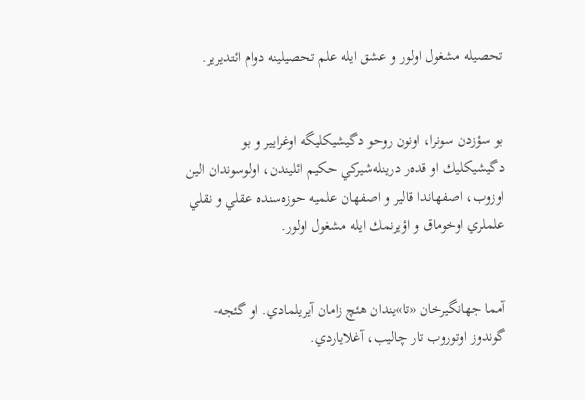تحصيله مشغول اولور و عشق ايله علم تحصيلينه دوام ائتديرير.


بو سؤزدن سونرا، اونون روحو دگيشيكليگه اوغرايير و بو دگيشيكليك او قده‌ر درينله‌شيركي حكيم ائليندن، اولوسوندان الين اوزوب، اصفهاندا قالير و اصفهان علميه حوزه‌سنده عقلي و نقلي علملري اوخوماق و اؤيرنمك ايله مشغول اولور.


آمما جهانگيرخان «تا»يندان هئچ زامان آيريلمادي. او گئجه-گوندوز اوتوروب تار چاليب، آغلاياردي.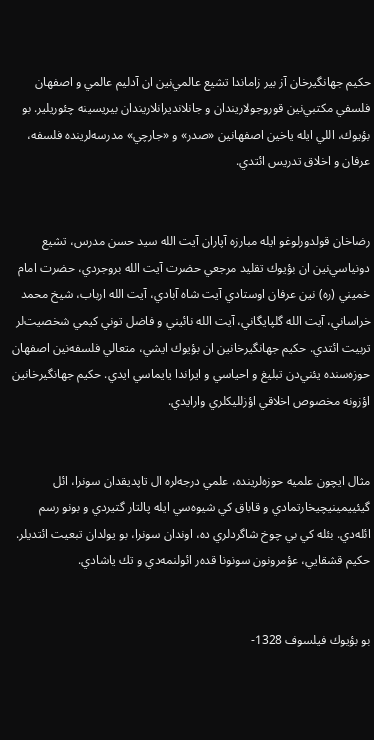حكيم جهانگيرخان آز بير زاماندا تشيع عالمي‌نين ان آدليم عالمي و اصفهان فلسفي مكتبي‌نين قوروجولاريندان و جانلانديرانلاريندان بيريسينه چئوريلير. بو بؤيوك، اللي ايله ياخين اصفهانين «صدر» و «جارچي» مدرسه‌‌لرينده فلسفه، عرفان و اخلاق تدريس ائتدي.


رضاخان قولدورلوغو ايله مبارزه آپاران آيت الله سيد حسن مدرس، تشيع دونياسي‌نين ان بؤيوك تقليد مرجعي حضرت آيت الله بروجردي، حضرت امام خميني (ره) نين عرفان اوستادي آيت شاه آبادي، آيت الله ارباب، شيخ محمد خراساني، آيت الله گلپايگاني، آيت الله نائيني و فاضل توني كيمي شخصيت‌لر تربيت ائتدي. حكيم جهانگيرخانين ان بؤيوك ايشي، متعالي فلسفه‌نين اصفهان حوزه‌سنده يئني‌دن تبليغ و احياسي و ايراندا يايماسي ايدي. حكيم جهانگيرخانين اؤزونه مخصوص اخلاقي اؤزلليكلري وارايدي.


مثال ايچون علميه حوزه‌لرينده، علمي درجه‌لره ال تاپديقدان سونرا، ائل گيئييمينيچيخارتمادي و قاباق كي شيوه‌سي ايله پالتار گتيردي و بونو رسم ائله‌دي. بئله كي بي چوخ شاگردلري ده، اوندان سونرا، بو يولدان تبعيت ائتديلر. حكيم قشقايي، عؤمرونون سونونا قده‌ر ائولنمه‌دي و تك ياشادي.


بو بؤيوك فيلسوف 1328-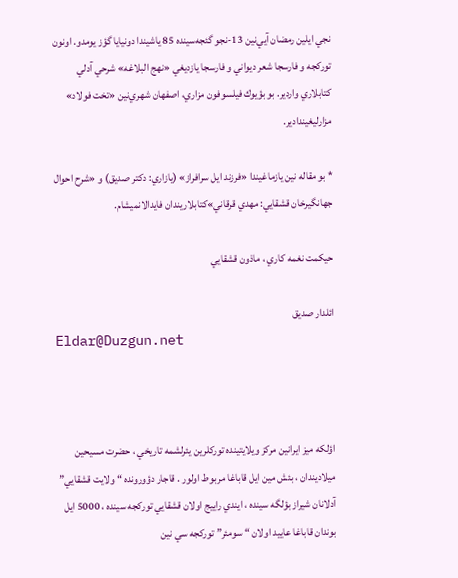نجي ايلين رمضان آيي‌نين 13-نجو گئجه‌سينده 85 ياشيندا دونيايا گؤز يومدو. اونون توركجه و فارسجا شعر ديواني و فارسجا يازديغي «نهج البلاغه» شرحي آدلي كتابلاري واردير. بو بؤيوك فيلسوفون مزاري، اصفهان شهري‌نين «تخت فولاد» مزارليغيندادير.

* بو مقاله ‌نين يازماغيندا «فرزند ايل سرافراز» (يازاري: دكتر صديق) و «شرح احوال جهانگيرخان قشقايي: مهدي قرقاني»كتابلاريندان فايدالانميشام.

حيكمت نغمه كاري ، ماذون قشقايي

ائلدار صديق
Eldar@Duzgun.net



اؤلكه ميز ايرانين مركز ويلايتينده توركلرين يئرلشمه تاريخي ، حضرت مسيحين ميلاديندان ، بئش مين ايل قاباغا مربوط اولور . قاجار دؤورونده “ ولايت قشقايي” آدلانان شيراز بؤلگه سينده ، ايندي راييج اولان قشقايي توركجه سينده ، 5000 ايل بوندان قاباغا عاييد اولان “ سومئر” توركجه سي نين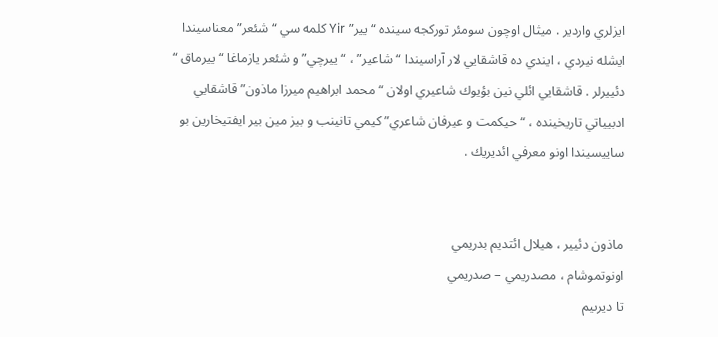ايزلري واردير . ميثال اوچون سومئر توركجه سينده “ يير” Yir كلمه سي “ شئعر” معناسيندا ايشله نيردي ، ايندي ده قاشقايي لار آراسيندا “ شاعير” ، “ ييرچي” و شئعر يازماغا “ ييرماق “ دئييرلر . قاشقايي ائلي نين بؤيوك شاعيري اولان “ محمد ابراهيم ميرزا ماذون” قاشقايي ادبيياتي تاريخينده ، “ حيكمت و عيرفان شاعري” كيمي تانينب و بيز مين بير ايفتيخارين بو ساييسيندا اونو معرفي ائديريك .


ماذون دئيير ، هيلال ائتديم بدريمي
اونوتموشام ، مصدريمي – صدريمي
تا ديرىيم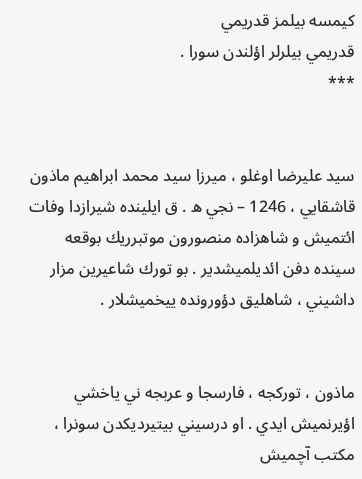كيمسه بيلمز قدريمي
قدريمي بيلرلر اؤلندن سورا .
***


سيد عليرضا اوغلو ، ميرزا سيد محمد ابراهيم ماذون قاشقايي ، 1246 – نجي ه . ق ايلينده شيرازدا وفات ائتميش و شاهزاده منصورون موتبرريك بوقعه سينده دفن ائديلميشدير . بو تورك شاعيرين مزار داشيني ، شاهليق دؤورونده ييخميشلار .


ماذون ، توركجه ، فارسجا و عربجه ني ياخشي اؤيرنميش ايدي . او درسيني بيتيرديكدن سونرا‌ ، مكتب آچميش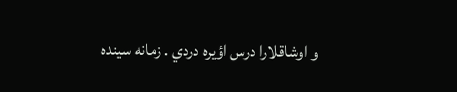و اوشاقلارا درس اؤيره دردي . زمانه سينده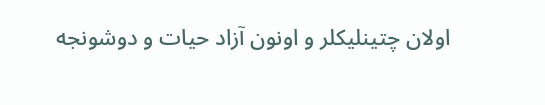اولان چتينليكلر و اونون آزاد حيات و دوشونجه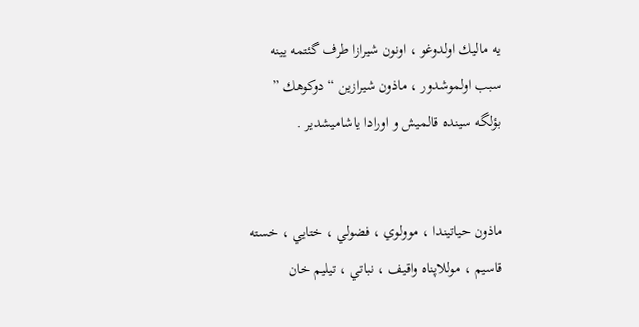يه ماليك اولدوغو ، اونون شيرازا طرف گئتمه يينه سبب اولموشدور ، ماذون شيرازين “ دوكوهك ” بؤلگه سينده قالميش و اورادا ياشاميشدير .


ماذون حياتيندا ، موولوي ، فضولي ، ختايي ، خسته قاسيم ، موللاپناه واقيف ، نباتي ، تيليم خان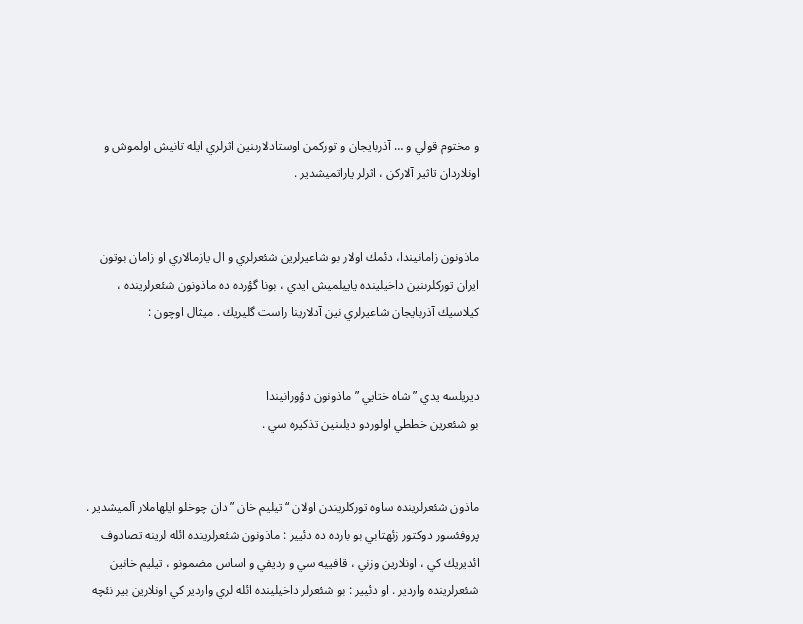و مختوم قولي و … آذربايجان و توركمن اوستادلارىنين اثرلري ايله تانيش اولموش و اونلاردان تاثير آلاركن ، اثرلر ياراتميشدير .


ماذونون زامانيندا‌، دئمك اولار بو شاعيرلرين شئعرلري و ال يازمالاري او زامان بوتون ايران توركلرىنين داخيلينده ياييلميش ايدي ، بونا گؤرده ده ماذونون شئعرلرينده ، كيلاسيك آذربايجان شاعيرلري نين آدلارينا راست گليريك . ميثال اوچون :


ديريلسه يدي ” شاه ختايي ” ماذونون دؤورانيندا
بو شئعرين خططي اولوردو ديلىنين تذكيره سي .


ماذون شئعرلرينده ساوه توركلريندن اولان “تيليم خان ”دان چوخلو ايلهاملار آلميشدير . پروفئسور دوكتور زئهتابي بو بارده ده دئيير : ماذونون شئعرلرينده ائله لرينه تصادوف ائديريك كي ، اونلارين وزني ، قافييه سي و رديفي و اساس مضمونو ، تيليم خانين شئعرلرينده واردير . او دئيير : بو شئعرلر داخيلينده ائله لري واردير كي اونلارين بير نئچه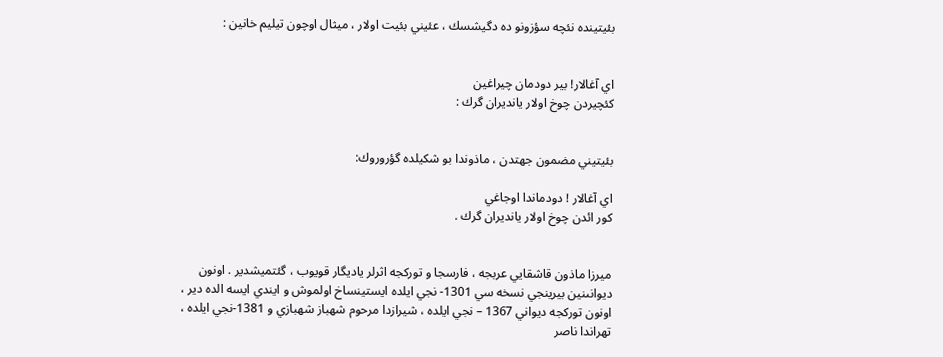بئيتينده نئچه سؤزونو ده دگيشسك ، عئيني بئيت اولار ، ميثال اوچون تيليم خانين :


اي آغالار! بير دودمان چيراغين
كئچيردن چوخ اولار يانديران گرك :


بئيتيني مضمون جهتدن ، ماذوندا بو شكيلده گؤروروك:

اي آغالار ! دودماندا اوجاغي
كور ائدن چوخ اولار يانديران گرك .


ميرزا ماذون قاشقايي عربجه ، فارسجا و توركجه اثرلر ياديگار قويوب ، گئتميشدير . اونون ديوانىنين بيرينجي نسخه سي 1301- نجي ايلده ايستينساخ اولموش و ايندي ايسه الده دير ، اونون توركجه ديواني 1367 – نجي ايلده ، شيرازدا مرحوم شهباز شهبازي و 1381-نجي ايلده ، تهراندا ناصر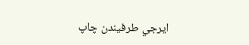ايرجي طرفيندن چاپ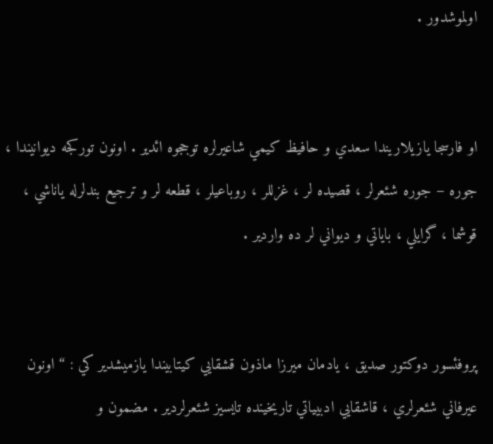اولموشدور .


او فارسجا يازيلاريندا سعدي و حافيظ كيمي شاعيرلره توججوه ائدير . اونون توركجه ديوانيندا ، جوره – جوره شئعرلر ، قصيده لر ، غزللر ، روباعيلر ، قطعه لر و ترجيع بندلرله ياناشي ، قوشما ، گرايلي ، باياتي و ديواني لر ده واردير .


پروفئسور دوكتور صديق ، يادمان ميرزا ماذون قشقايي كيتابيندا يازميشدير كي : “ اونون عيرفاني شئعرلري ، قاشقايي ادبيياتي تاريخينده تايسيز شئعرلردير . مضمون و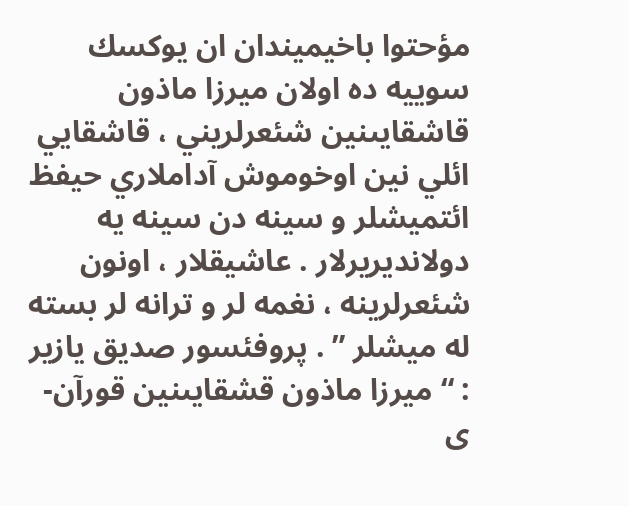مؤحتوا باخيميندان ان يوكسك سوييه ده اولان ميرزا ماذون قاشقايىنين شئعرلريني ، قاشقايي ائلي نين اوخوموش آداملاري حيفظ ائتميشلر و سينه دن سينه يه دولانديريرلار . عاشيقلار ،‌ اونون شئعرلرينه ، نغمه لر و ترانه لر بسته له ميشلر ” . پروفئسور صديق يازير : “ ميرزا ماذون قشقايىنين قورآن-ى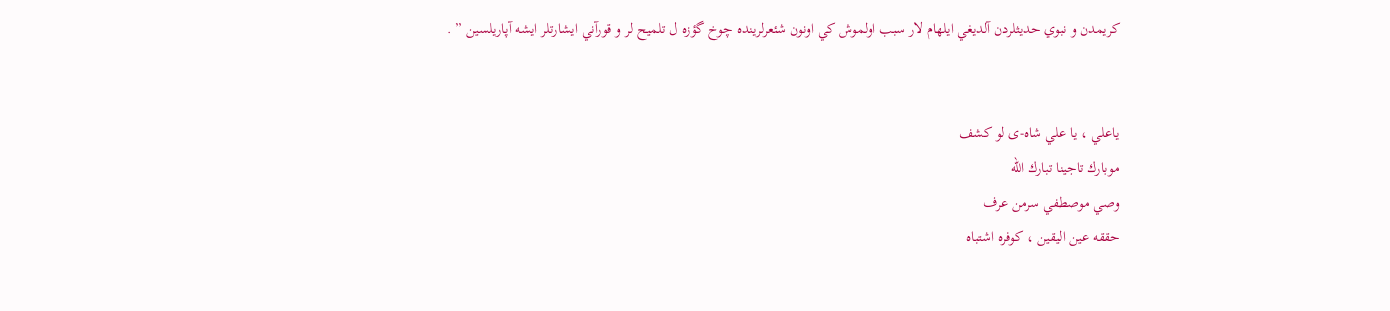كريمدن و نبوي حديثلردن آلديغي ايلهام لار سبب اولموش كي اونون شئعرلرينده چوخ گؤزه ل تلميح لر و قورآني ايشارتلر ايشه آپاريلسين ” .


ياعلي ، يا علي شاه-ى لو كشف
موبارك تاجينا تبارك الله
وصي موصطفي سرمن عرف
حققه عين اليقين ، كوفره اشتباه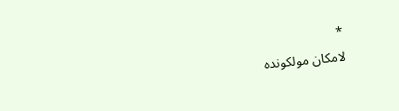*
لامكان مولكونده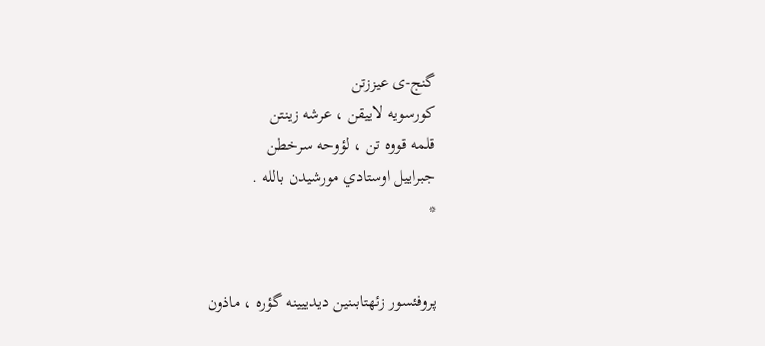گنج-ى عيززتن
كورسويه لاييقن ، عرشه زينتن
قلمه قووه تن ، لؤوحه سرخطن
جبراييل اوستادي مورشيدن بالله .
*


پروفئسور زئهتابىنين ديدييينه گؤره ، ماذون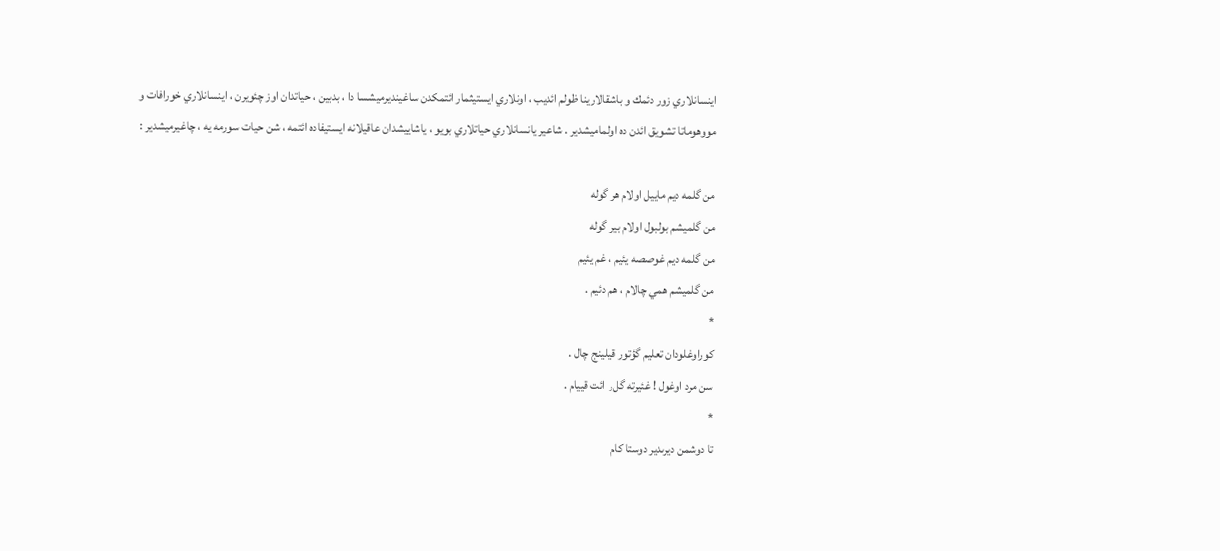اينسانلاري زور دئمك و باشقالارينا ظولم ائديب ، اونلاري ايستيثمار ائتمكدن ساغينديرميشسا دا ، بدبين ، حياتدان اوز چئويرن ، اينسانلاري خورافات و مووهوماتا تشويق ائدن ده اولماميشدير . شاعير يانسانلاري حياتلاري بويو ، ياشاييشدان عاقيلانه ايستيفاده ائتمه ، شن حيات سورمه يه ، چاغيرميشدير :

من گلمه ديم ماييل اولام هر گوله
من گلميشم بولبول اولام بير گوله
من گلمه ديم غوصصه يئيم ، غم يئيم
من گلميشم همي چالام ، هم دئيم .
*
كوراوغلودان تعليم گؤتور قيلينج چال .
سن مرد اوغول ! غئيرته گل٫ ائت قييام .
*
تا دوشمن ديرىدير دوستا كام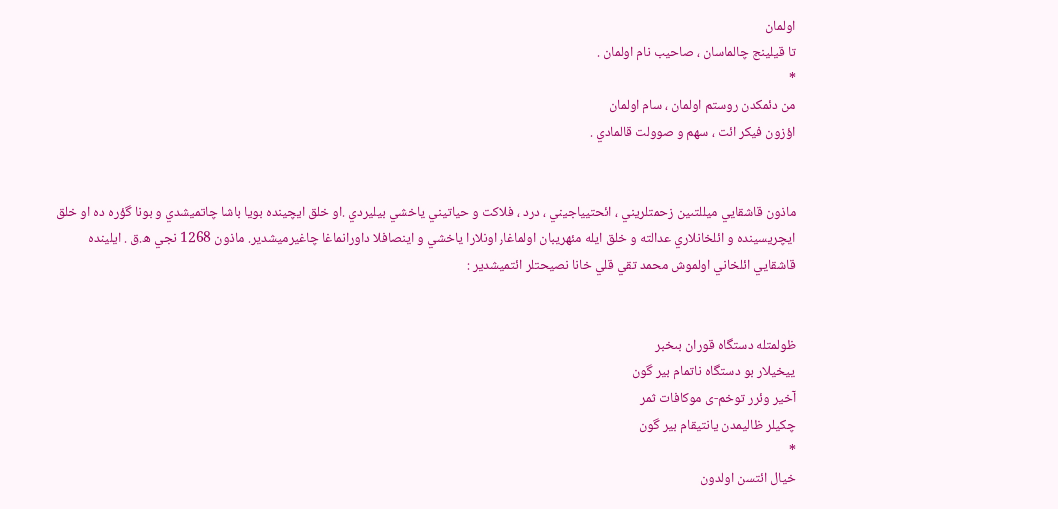اولمان
تا قيلينج چالماسان ، صاحيب نام اولمان .
*
من دئمكدن روستم اولمان ، سام اولمان
اؤزون فيكر ائت ، سهم و صوولت قالمادي .


ماذون قاشقايي ميللتىين زحمتلريني ، ائحتيياجيني ، درد ، فلاكت و حياتيني ياخشي بيليردي .او خلق ايچينده بويا باشا چاتميشدي و بونا گؤره ده او خلق ايچريسينده و ائلخانلاري عدالته و خلق ايله مئهريبان اولماغا٫ اونلارا ياخشي و اينصافلا داورانماغا چاغيرميشدير. ماذون 1268 نجي ه.ق . ايلينده قاشقايي ائلخاني اولموش محمد تقي قلي خانا نصيحتلر ائتميشدير :


ظولمتله دستگاه قوران بىخبر
ييخيلار بو دستگاه ناتمام بير گون
آخير وئرر توخم-ى موكافات ثمر
چكيلر ظاليمدن يانتيقام بير گون
*
خيال ائتسن اولدون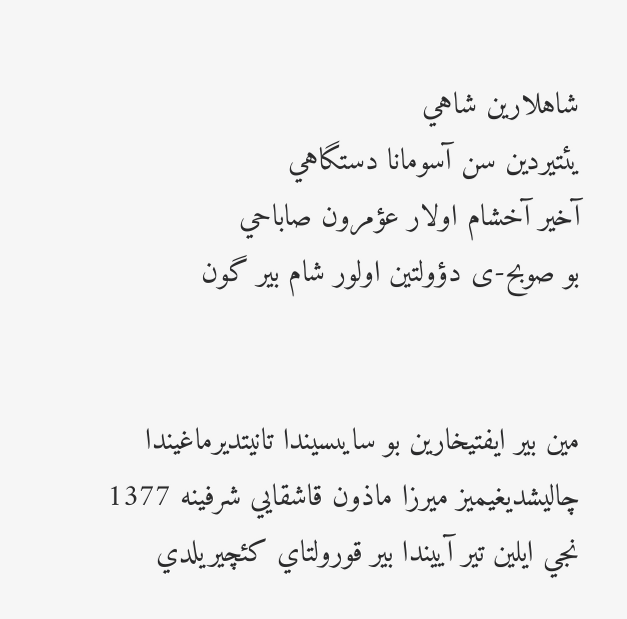شاهلارين شاهي
يئتيردين سن آسومانا دستگاهي
آخير آخشام اولار عؤمرون صاباحي
بو صوبح-ى دؤولتين اولور شام بير گون


مين بير ايفتيخارين بو سايىسيندا تانيتديرماغيندا چاليشديغيميز ميرزا ماذون قاشقايي شرفينه 1377 نجي ايلين تير آييندا بير قورولتاي كئچيريلدي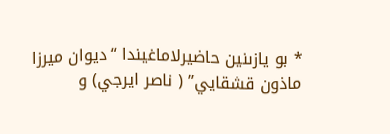* بو يازىنين حاضيرلاماغيندا “ديوان ميرزا ماذون قشقايي” ( ناصر ايرجي) و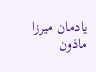يادمان ميرزا ماذون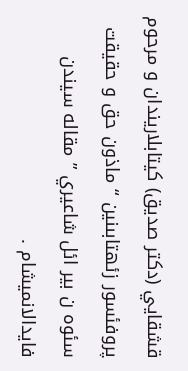قشقايي (دكتر صديق) كيتابلاريندان و مرحوم پروفئسور زئهتابىنين “ ماذون حق و حقيقت سئوه ن بير ائل شاعيري ” مقاله سيندن فايدالانميشام .